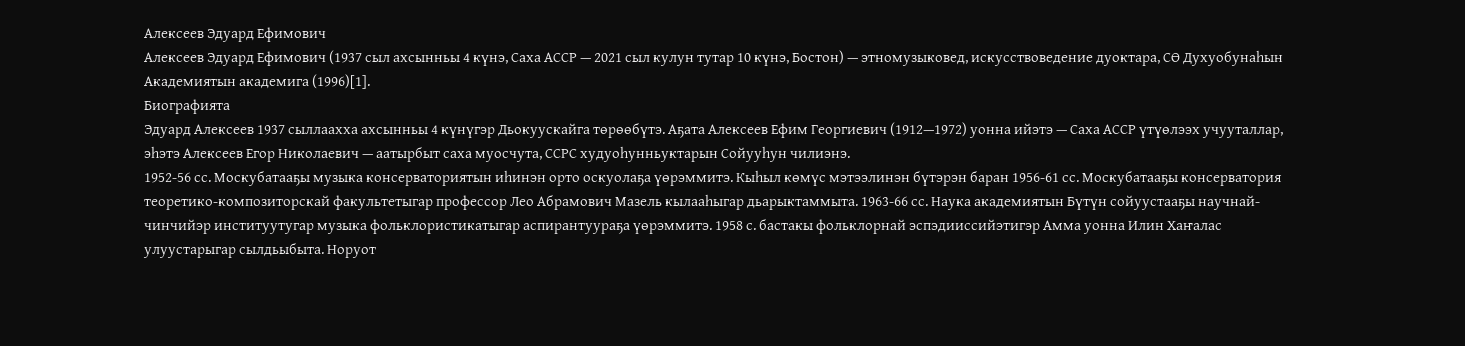Алексеев Эдуард Ефимович
Алексеев Эдуард Ефимович (1937 сыл ахсынньы 4 күнэ, Саха АССР — 2021 сыл кулун тутар 10 күнэ, Бостон) — этномузыковед, искусствоведение дуоктара, СӨ Духуобунаһын Академиятын академига (1996)[1].
Биографията
Эдуард Алексеев 1937 сыллаахха ахсынньы 4 күнүгэр Дьокуускайга төрөөбүтэ. Аҕата Алексеев Ефим Георгиевич (1912—1972) уонна ийэтэ — Саха АССР үтүөлээх учууталлар, эһэтэ Алексеев Егор Николаевич — аатырбыт саха муосчута, ССРС худуоһунньуктарын Сойууһун чилиэнэ.
1952-56 сс. Москубатааҕы музыка консерваториятын иһинэн орто оскуолаҕа үөрэммитэ. Кыһыл көмүс мэтээлинэн бүтэрэн баран 1956-61 сс. Москубатааҕы консерватория теоретико-композиторскай факультетыгар профессор Лео Абрамович Мазель кылааһыгар дьарыктаммыта. 1963-66 сс. Наука академиятын Бүтүн сойуустааҕы научнай-чинчийэр институутугар музыка фольклористикатыгар аспирантуураҕа үөрэммитэ. 1958 с. бастакы фольклорнай эспэдииссийэтигэр Амма уонна Илин Хаҥалас улуустарыгар сылдьыбыта. Норуот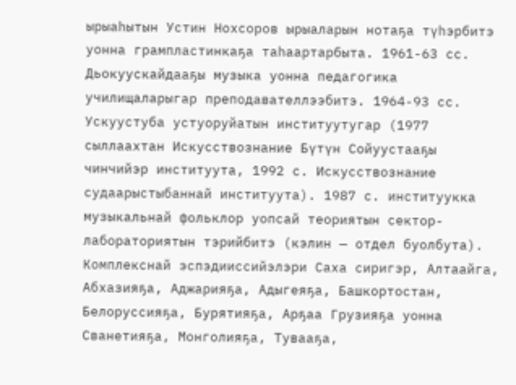ырыаһытын Устин Нохсоров ырыаларын нотаҕа түһэрбитэ уонна грампластинкаҕа таһаартарбыта. 1961-63 сс. Дьокуускайдааҕы музыка уонна педагогика училищаларыгар преподавателлээбитэ. 1964-93 сс. Ускуустуба устуоруйатын институутугар (1977 сыллаахтан Искусствознание Бүтүн Сойуустааҕы чинчийэр институута, 1992 с. Искусствознание судаарыстыбаннай институута). 1987 с. институукка музыкальнай фольклор уопсай теориятын сектор-лабораториятын тэрийбитэ (кэлин — отдел буолбута). Комплекснай эспэдииссийэлэри Саха сиригэр, Алтаайга, Абхазияҕа, Аджарияҕа, Адыгеяҕа, Башкортостан, Белоруссияҕа, Бурятияҕа, Арҕаа Грузияҕа уонна Сванетияҕа, Монголияҕа, Тувааҕа,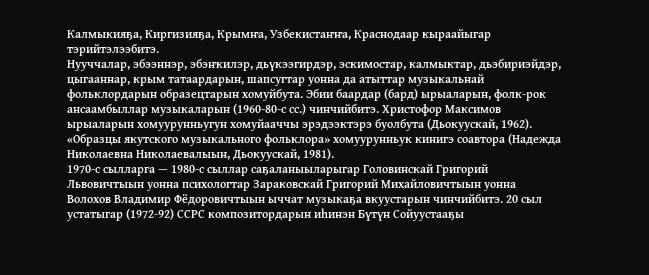Калмыкияҕа, Киргизияҕа, Крымҥа, Узбекистаҥҥа, Краснодаар кыраайыгар тэрийтэлээбитэ.
Нууччалар, эбээннэр, эбэҥкилэр, дьүкээгирдэр, эскимостар, калмыктар, дьэбириэйдэр, цыгааннар, крым татаардарын, шапсугтар уонна да атыттар музыкальнай фольклордарын образецтарын хомуйбута. Эбии баардар (бард) ырыаларын, фолк-рок ансаамбыллар музыкаларын (1960-80-с сс.) чинчийбитэ. Христофор Максимов ырыаларын хомуурунньугун хомуйааччы эрэдээктэрэ буолбута (Дьокуускай, 1962). «Образцы якутского музыкального фольклора» хомуурунньук кинигэ соавтора (Надежда Николаевна Николаевалыын, Дьокуускай, 1981).
1970-с сылларга — 1980-с сыллар саҕаланыыларыгар Головинскай Григорий Львовичтыын уонна психологтар Зараковскай Григорий Михайловичтыын уонна Волохов Владимир Фёдоровичтыын ыччат музыкаҕа вкуустарын чинчийбитэ. 20 сыл устатыгар (1972-92) ССРС композитордарын иһинэн Бүтүн Сойуустааҕы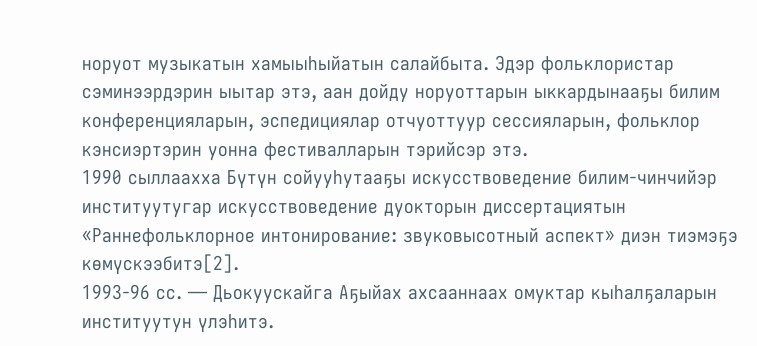норуот музыкатын хамыыһыйатын салайбыта. Эдэр фольклористар сэминээрдэрин ыытар этэ, аан дойду норуоттарын ыккардынааҕы билим конференцияларын, эспедициялар отчуоттуур сессияларын, фольклор кэнсиэртэрин уонна фестивалларын тэрийсэр этэ.
1990 сыллаахха Бүтүн сойууһутааҕы искусствоведение билим-чинчийэр институутугар искусствоведение дуокторын диссертациятын «Раннефольклорное интонирование: звуковысотный аспект» диэн тиэмэҕэ көмүскээбитэ[2].
1993-96 сс. — Дьокуускайга Аҕыйах ахсааннаах омуктар кыһалҕаларын институутун үлэһитэ.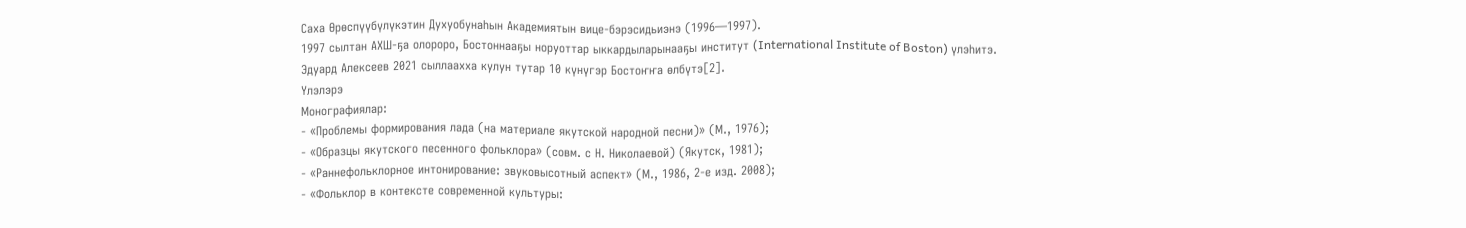Саха Өрөспүүбүлүкэтин Духуобунаһын Академиятын вице-бэрэсидьиэнэ (1996—1997).
1997 сылтан АХШ-ҕа олороро, Бостоннааҕы норуоттар ыккардыларынааҕы институт (International Institute of Boston) үлэһитэ.
Эдуард Алексеев 2021 сыллаахха кулун тутар 10 күнүгэр Бостоҥҥа өлбүтэ[2].
Үлэлэрэ
Монографиялар:
- «Проблемы формирования лада (на материале якутской народной песни)» (М., 1976);
- «Образцы якутского песенного фольклора» (совм. с Н. Николаевой) (Якутск, 1981);
- «Раннефольклорное интонирование: звуковысотный аспект» (М., 1986, 2-е изд. 2008);
- «Фольклор в контексте современной культуры: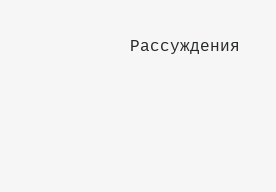Рассуждения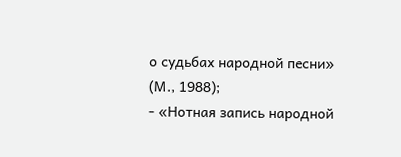о судьбах народной песни» (М., 1988);
- «Нотная запись народной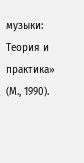музыки: Теория и практика» (М., 1990).